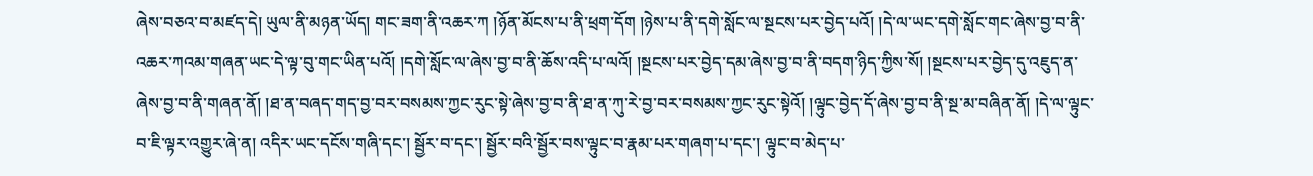ཞེས་བཅའ་བ་མཛད་དེ། ཡུལ་ནི་མཉན་ཡོད། གང་ཟག་ནི་འཆར་ཀ །ཉོན་མོངས་པ་ནི་ཕྲག་དོག །ཉེས་པ་ནི་དགེ་སློང་ལ་སྔངས་པར་བྱེད་པའོ། །དེ་ལ་ཡང་དགེ་སློང་གང་ཞེས་བྱ་བ་ནི་འཆར་ཀའམ་གཞན་ཡང་དེ་ལྟ་བུ་གང་ཡིན་པའོ། །དགེ་སློང་ལ་ཞེས་བྱ་བ་ནི་ཆོས་འདི་པ་ལའོ། །སྔངས་པར་བྱེད་དམ་ཞེས་བྱ་བ་ནི་བདག་ཉིད་ཀྱིས་སོ། །སྔངས་པར་བྱེད་དུ་འཇུད་ན་ཞེས་བྱ་བ་ནི་གཞན་ནོ། །ཐ་ན་བཞད་གད་བྱ་བར་བསམས་ཀྱང་རུང་སྟེ་ཞེས་བྱ་བ་ནི་ཐ་ན་ཀུ་རེ་བྱ་བར་བསམས་ཀྱང་རུང་སྟེའོ། །ལྟུང་བྱེད་དོ་ཞེས་བྱ་བ་ནི་སྔ་མ་བཞིན་ནོ། །དེ་ལ་ལྟུང་བ་ཇི་ལྟར་འགྱུར་ཞེ་ན། འདིར་ཡང་དངོས་གཞི་དང་། སྦྱོར་བ་དང་། སྦྱོར་བའི་སྦྱོར་བས་ལྟུང་བ་རྣམ་པར་གཞག་པ་དང་། ལྟུང་བ་མེད་པ་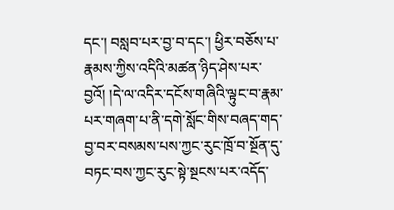དང་། བསླབ་པར་བྱ་བ་དང་། ཕྱིར་བཅོས་པ་རྣམས་ཀྱིས་འདིའི་མཚན་ཉིད་ཤེས་པར་བྱའོ། །དེ་ལ་འདིར་དངོས་གཞིའི་ལྟུང་བ་རྣམ་པར་གཞག་པ་ནི་དགེ་སློང་གིས་བཞད་གད་བྱ་བར་བསམས་པས་ཀྱང་རུང་ཁྲོ་བ་སྔོན་དུ་བཏང་བས་ཀྱང་རུང་སྟེ་སྔངས་པར་འདོད་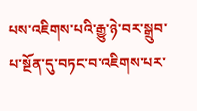པས་འཇིགས་པའི་རྒྱུ་ཉེ་བར་སྒྲུབ་པ་སྔོན་དུ་བཏང་བ་འཇིགས་པར་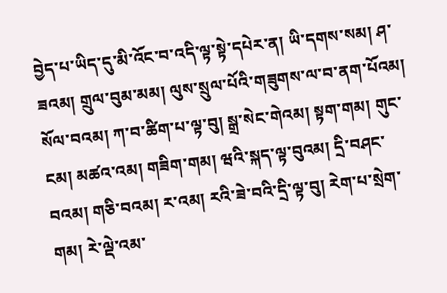བྱེད་པ་ཡིད་དུ་མི་འོང་བ་འདི་ལྟ་སྟེ་དཔེར་ན། ཡི་དགས་སམ། ཤ་ཟའམ། གྲུལ་བུམ་མམ། ལུས་སྲུལ་པོའི་གཟུགས་ལ་བ་ནག་པོའམ། སོལ་བའམ། ཀ་བ་ཚིག་པ་ལྟ་བུ། སྒྲ་སེང་གེའམ། སྟག་གམ། གུང་ངམ། མཚའ་འམ། གཟིག་གམ། ཝའི་སྐད་ལྟ་བུའམ། དྲི་བཤང་བའམ། གཅི་བའམ། ར་འམ། རའི་ཟེ་བའི་དྲི་ལྟ་བུ། རེག་པ་སྲེག་གམ། རེ་ལྡེ་འམ་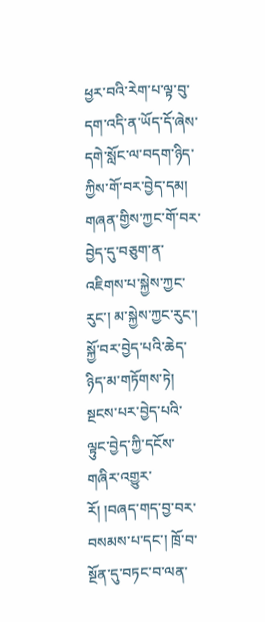ཕྱར་བའི་རེག་པ་ལྟ་བུ་དག་འདི་ན་ཡོད་དོ་ཞེས་དགེ་སློང་ལ་བདག་ཉིད་ཀྱིས་གོ་བར་བྱེད་དམ། གཞན་གྱིས་ཀྱང་གོ་བར་བྱེད་དུ་བཅུག་ན་འཇིགས་པ་སྐྱེས་ཀྱང་རུང་། མ་སྐྱེས་ཀྱང་རུང་། སྐྱོ་བར་བྱེད་པའི་ཆེད་ཉིད་མ་གཏོགས་ཏེ། སྔངས་པར་བྱེད་པའི་ལྟུང་བྱེད་ཀྱི་དངོས་གཞིར་འགྱུར་རོ། །བཞད་གད་བྱ་བར་བསམས་པ་དང་། ཁྲོ་བ་སྔོན་དུ་བཏང་བ་ལན་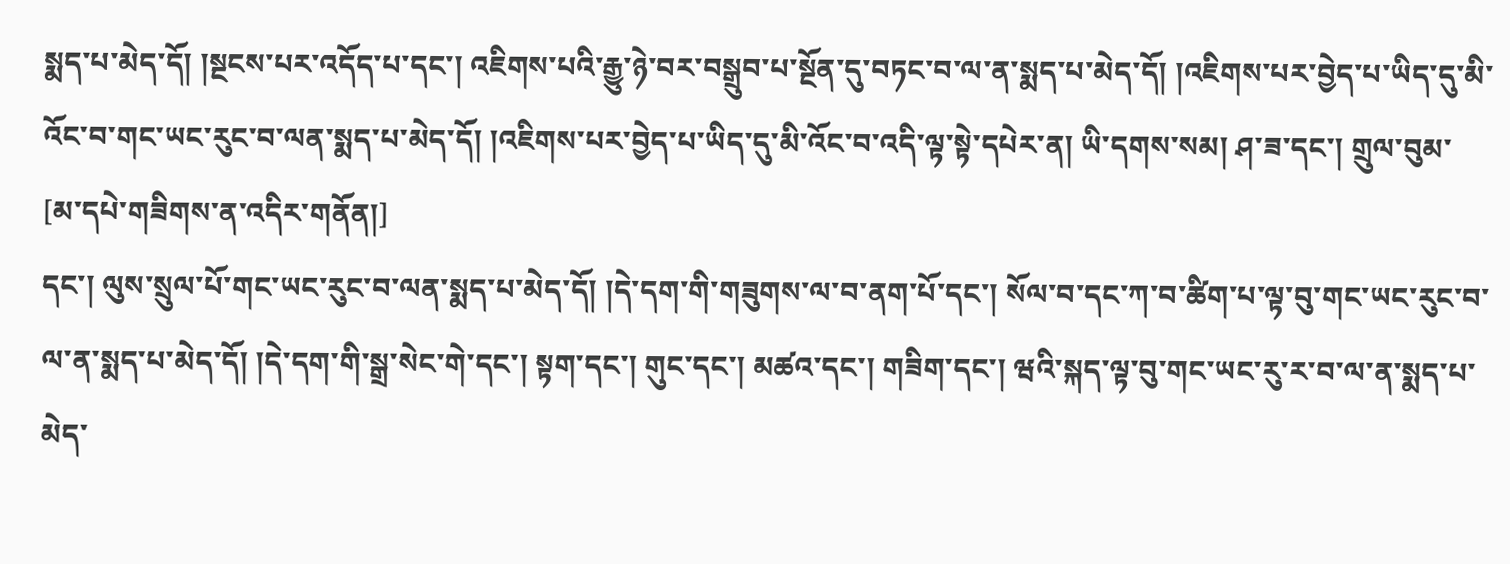སྨད་པ་མེད་དོ། །སྔངས་པར་འདོད་པ་དང་། འཇིགས་པའི་རྒྱུ་ཉེ་བར་བསྒྲུབ་པ་སྔོན་དུ་བཏང་བ་ལ་ན་སྨད་པ་མེད་དོ། །འཇིགས་པར་བྱེད་པ་ཡིད་དུ་མི་འོང་བ་གང་ཡང་རུང་བ་ལན་སྨད་པ་མེད་དོ། །འཇིགས་པར་བྱེད་པ་ཡིད་དུ་མི་འོང་བ་འདི་ལྟ་སྟེ་དཔེར་ན། ཡི་དགས་སམ། ཤ་ཟ་དང་། གྲུལ་བུམ་
[མ་དཔེ་གཟིགས་ན་འདིར་གནོན།]
དང་། ལུས་སྲུལ་པོ་གང་ཡང་རུང་བ་ལན་སྨད་པ་མེད་དོ། །དེ་དག་གི་གཟུགས་ལ་བ་ནག་པོ་དང་། སོལ་བ་དང་ཀ་བ་ཚིག་པ་ལྟ་བུ་གང་ཡང་རུང་བ་ལ་ན་སྨད་པ་མེད་དོ། །དེ་དག་གི་སྒྲ་སེང་གེ་དང་། སྟག་དང་། གུང་དང་། མཚའ་དང་། གཟིག་དང་། ཝའི་སྐད་ལྟ་བུ་གང་ཡང་རུ་ར་བ་ལ་ན་སྨད་པ་མེད་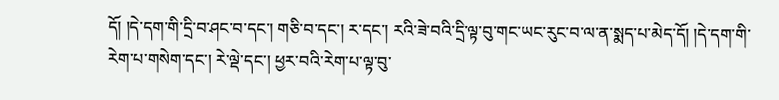དོ། །དེ་དག་གི་དྲི་བ་ཤང་བ་དང་། གཅི་བ་དང་། ར་དང་། རའི་ཟེ་བའི་དྲི་ལྟ་བུ་གང་ཡང་རུང་བ་ལ་ན་སྨད་པ་མེད་དོ། །དེ་དག་གི་རེག་པ་གསེག་དང་། རེ་ལྡེ་དང་། ཕྱར་བའི་རེག་པ་ལྟ་བུ་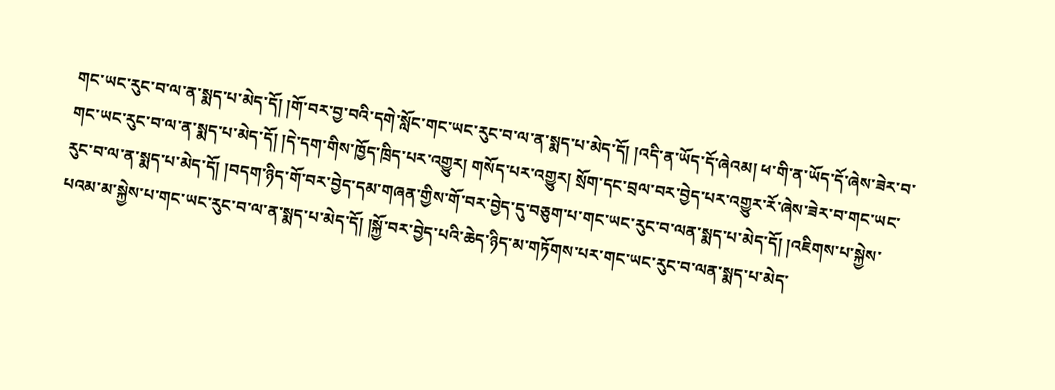གང་ཡང་རུང་བ་ལ་ན་སྨད་པ་མེད་དོ། །གོ་བར་བྱ་བའི་དགེ་སློང་གང་ཡང་རུང་བ་ལ་ན་སྨད་པ་མེད་དོ། །འདི་ན་ཡོད་དོ་ཞེའམ། ཕ་གི་ན་ཡོད་དོ་ཞེས་ཟེར་བ་གང་ཡང་རུང་བ་ལ་ན་སྨད་པ་མེད་དོ། །དེ་དག་གིས་ཁྱོད་ཁྲིད་པར་འགྱུར། གསོད་པར་འགྱུར། སྲོག་དང་བྲལ་བར་བྱེད་པར་འགྱུར་རོ་ཞེས་ཟེར་བ་གང་ཡང་རུང་བ་ལ་ན་སྨད་པ་མེད་དོ། །བདག་ཉིད་གོ་བར་བྱེད་དམ་གཞན་གྱིས་གོ་བར་བྱེད་དུ་བཅུག་པ་གང་ཡང་རུང་བ་ལན་སྨད་པ་མེད་དོ། །འཇིགས་པ་སྐྱེས་པའམ་མ་སྐྱེས་པ་གང་ཡང་རུང་བ་ལ་ན་སྨད་པ་མེད་དོ། །སྐྱོ་བར་བྱེད་པའི་ཆེད་ཉིད་མ་གཏོགས་པར་གང་ཡང་རུང་བ་ལན་སྨད་པ་མེད་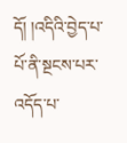དོ། །འདིའི་བྱེད་པ་པོ་ནི་སྔངས་པར་འདོད་པ་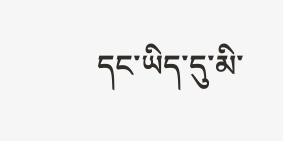དང་ཡིད་དུ་མི་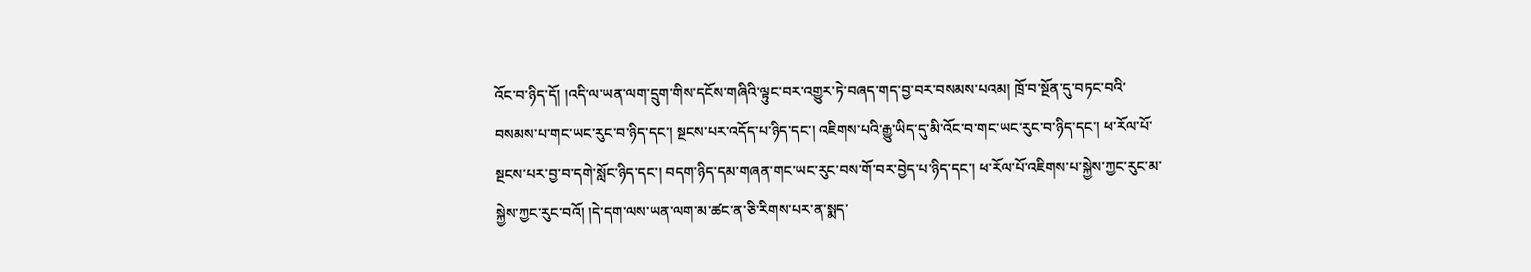འོང་བ་ཉིད་དོ། །འདི་ལ་ཡན་ལག་དྲུག་གིས་དངོས་གཞིའི་ལྟུང་བར་འགྱུར་ཏེ་བཞད་གད་བྱ་བར་བསམས་པའམ། ཁྲོ་བ་སྔོན་དུ་བཏང་བའི་བསམས་པ་གང་ཡང་རུང་བ་ཉིད་དང་། སྔངས་པར་འདོད་པ་ཉིད་དང་། འཇིགས་པའི་རྒྱུ་ཡིད་དུ་མི་འོང་བ་གང་ཡང་རུང་བ་ཉིད་དང་། ཕ་རོལ་པོ་སྔངས་པར་བྱ་བ་དགེ་སློང་ཉིད་དང་། བདག་ཉིད་དམ་གཞན་གང་ཡང་རུང་བས་གོ་བར་བྱེད་པ་ཉིད་དང་། ཕ་རོལ་པོ་འཇིགས་པ་སྐྱེས་ཀྱང་རུང་མ་སྐྱེས་ཀྱང་རུང་བའོ། །དེ་དག་ལས་ཡན་ལག་མ་ཚང་ན་ཅི་རིགས་པར་ན་སྨད་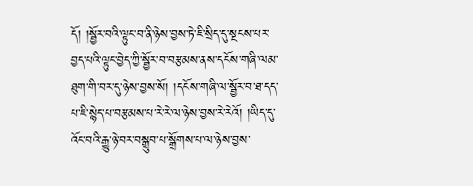དོ། །སྦྱོར་བའི་ལྟུང་བ་ནི་ཉེས་བྱས་ཏེ་ཇི་སྲིད་དུ་སྔངས་པར་བྱད་པའི་ལྟུང་བྱེད་ཀྱི་སྦྱོར་བ་བརྩམས་ནས་དངོས་གཞི་ལམ་ཐུག་གི་བར་དུ་ཉེས་བྱས་སོ། །དངོས་གཞི་ལ་སྦྱོར་བ་ཐ་དད་པ་ཇི་སྙེད་པ་བརྩམས་པ་རེ་རེ་ལ་ཉེས་བྱས་རེ་རེའོ། །ཡིད་དུ་འོང་བའི་རྒྱུ་ཉེ་བར་བསྒྲུབ་པ་སྒྲོགས་པ་ལ་ཉེས་བྱས་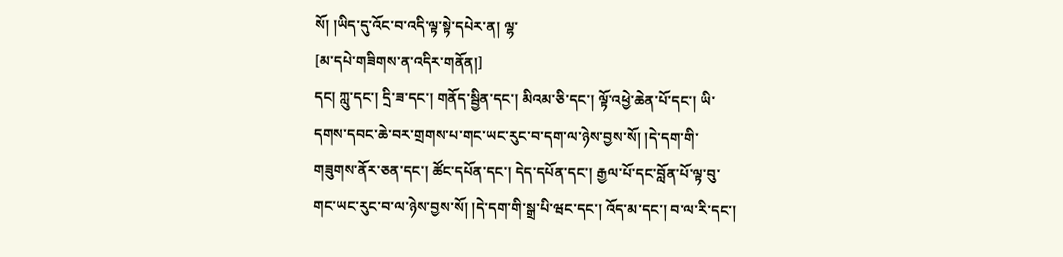སོ། །ཡིད་དུ་འོང་བ་འདི་ལྟ་སྟེ་དཔེར་ན། ལྷ་
[མ་དཔེ་གཟིགས་ན་འདིར་གནོན།]
དང། ཀླུ་དང་། དྲི་ཟ་དང་། གནོད་སྦྱིན་དང་། མིའམ་ཅི་དང་། ལྟོ་འཕྱེ་ཆེན་པོ་དང་། ཡི་དགས་དབང་ཆེ་བར་གྲགས་པ་གང་ཡང་རུང་བ་དག་ལ་ཉེས་བྱས་སོ། །དེ་དག་གི་གཟུགས་ནོར་ཅན་དང་། ཚོང་དཔོན་དང་། དེད་དཔོན་དང་། རྒྱལ་པོ་དང་བློན་པོ་ལྟ་བུ་གང་ཡང་རུང་བ་ལ་ཉེས་བྱས་སོ། །དེ་དག་གི་སྒྲ་པི་ཝང་དང་། འོད་མ་དང་། བ་ལ་རི་དང་།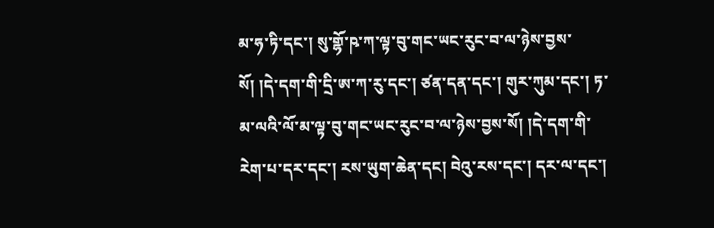མ་ཧ་ཏི་དང་། སུ་གྷོ་ཥ་ཀ་ལྟ་བུ་གང་ཡང་རུང་བ་ལ་ཉེས་བྱས་སོ། །དེ་དག་གི་དྲི་ཨ་ཀ་རུ་དང་། ཙན་དན་དང་། གུར་ཀུམ་དང་། ཏ་མ་ལའི་ལོ་མ་ལྟ་བུ་གང་ཡང་རུང་བ་ལ་ཉེས་བྱས་སོ། །དེ་དག་གི་རེག་པ་དར་དང་། རས་ཡུག་ཆེན་དང། བེའུ་རས་དང་། དར་ལ་དང་།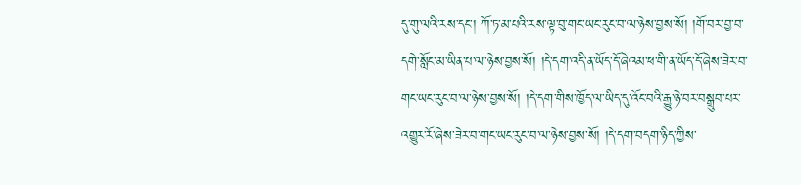དུ་གུ་ལའི་རས་དང་། ཀོ་ཏ་མ་པའི་རས་ལྟ་བུ་གང་ཡང་རུང་བ་ལ་ཉེས་བྱས་སོ། །གོ་བར་བྱ་བ་དགེ་སློང་མ་ཡིན་པ་ལ་ཉེས་བྱས་སོ། །དེ་དག་འདི་ན་ཡོད་དོ་ཞེའམ་ཕ་གི་ན་ཡོད་དོ་ཞེས་ཟེར་བ་གང་ཡང་རུང་བ་ལ་ཉེས་བྱས་སོ། །དེ་དག་གིས་ཁྱོད་ལ་ཡིད་དུ་འོང་བའི་རྒྱུ་ཉེ་བར་བསྒྲུབ་པར་འགྱུར་རོ་ཞེས་ཟེར་བ་གང་ཡང་རུང་བ་ལ་ཉེས་བྱས་སོ། །དེ་དག་བདག་ཉིད་ཀྱིས་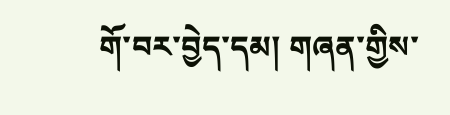གོ་བར་བྱེད་དམ། གཞན་གྱིས་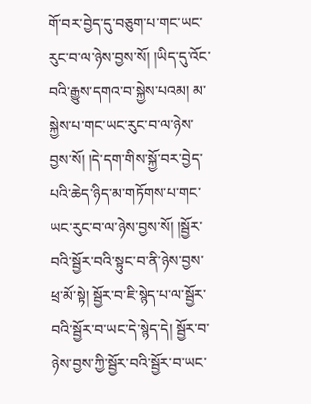གོ་བར་བྱེད་དུ་བཅུག་པ་གང་ཡང་རུང་བ་ལ་ཉེས་བྱས་སོ། །ཡིད་དུ་འོང་བའི་རྒྱུས་དགའ་བ་སྐྱེས་པའམ། མ་སྐྱེས་པ་གང་ཡང་རུང་བ་ལ་ཉེས་བྱས་སོ། །དེ་དག་གིས་སྐྱོ་བར་བྱེད་པའི་ཆེད་ཉིད་མ་གཏོགས་པ་གང་ཡང་རུང་བ་ལ་ཉེས་བྱས་སོ། །སྦྱོར་བའི་སྦྱོར་བའི་སྟུང་བ་ནི་ཉེས་བྱས་ཕྲ་མོ་སྟེ། སྦྱོར་བ་ཇི་སྙེད་པ་ལ་སྦྱོར་བའི་སྦྱོར་བ་ཡང་དེ་སྙེད་དེ། སྦྱོར་བ་ཉེས་བྱས་ཀྱི་སྦྱོར་བའི་སྦྱོར་བ་ཡང་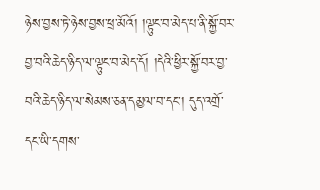ཉེས་བྱས་ཏེ་ཉེས་བྱས་ཕྲ་མོའོ། །ལྟུང་བ་མེད་པ་ནི་སྐྱོ་བར་བྱ་བའི་ཆེད་ཉིད་ལ་ལྟུང་བ་མེད་དོ། །དེའི་ཕྱིར་སྐྱོ་བར་བྱ་བའི་ཆེད་ཉིད་ལ་སེམས་ཅན་དམྱལ་བ་དང་། དུད་འགྲོ་དང་ཡི་དགས་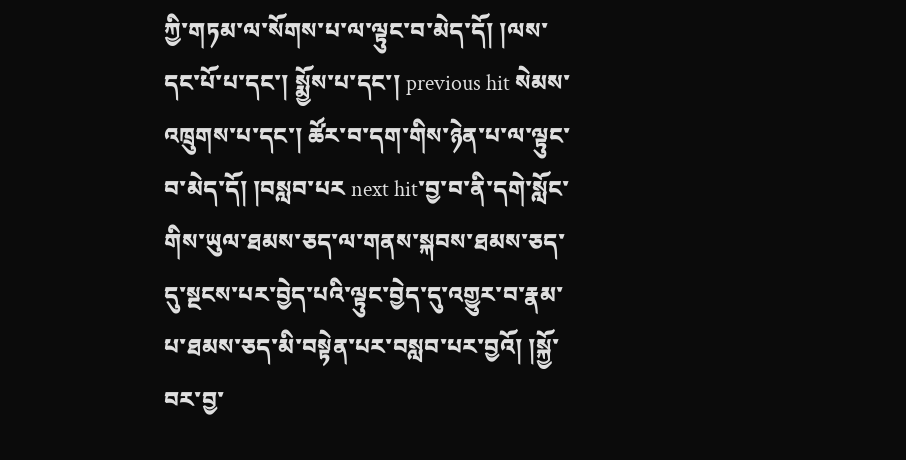ཀྱི་གཏམ་ལ་སོགས་པ་ལ་ལྟུང་བ་མེད་དོ། །ལས་དང་པོ་པ་དང་། སྨྱོས་པ་དང་། previous hit སེམས་འཁྲུགས་པ་དང་། ཚོར་བ་དག་གིས་ཉེན་པ་ལ་ལྟུང་བ་མེད་དོ། །བསླབ་པར next hit་བྱ་བ་ནི་དགེ་སློང་གིས་ཡུལ་ཐམས་ཅད་ལ་གནས་སྐབས་ཐམས་ཅད་དུ་སྔངས་པར་བྱེད་པའི་ལྟུང་བྱེད་དུ་འགྱུར་བ་རྣམ་པ་ཐམས་ཅད་མི་བསྟེན་པར་བསླབ་པར་བྱའོ། །སྐྱོ་བར་བྱ་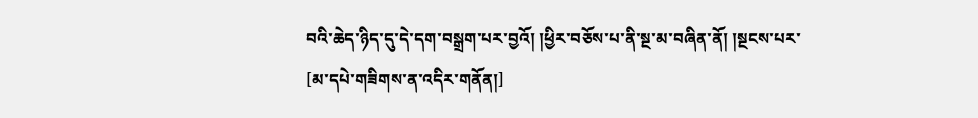བའི་ཆེད་ཉིད་དུ་དེ་དག་བསྒྲག་པར་བྱའོ། །ཕྱིར་བཅོས་པ་ནི་སྔ་མ་བཞིན་ནོ། །སྔངས་པར་
[མ་དཔེ་གཟིགས་ན་འདིར་གནོན།]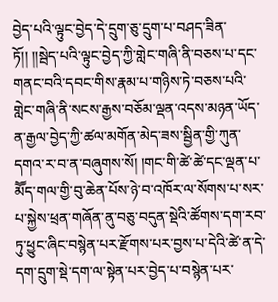བྱེད་པའི་ལྟུང་བྱེད་དེ་དྲུག་ཅུ་དྲུག་པ་བཤད་ཟིན་ཏོ།། །།སྦེད་པའི་ལྟུང་བྱེད་ཀྱི་གླེང་གཞི་ནི་བཅས་པ་དང་གནང་བའི་དབང་གིས་རྣམ་པ་གཉིས་ཏེ་བཅས་པའི་གླེང་གཞི་ནི་སངས་རྒྱས་བཅོམ་ལྡན་འདས་མཉན་ཡོད་ན་རྒྱལ་བྱེད་ཀྱི་ཚལ་མགོན་མེད་ཟས་སྦྱིན་གྱི་ཀུན་དགའ་ར་བ་ན་བཞུགས་སོ། །གང་གི་ཚེ་ཚེ་དང་ལྡན་པ་མཽད་གལ་གྱི་བུ་ཆེན་པོས་ཉེ་བ་འཁོར་ལ་སོགས་པ་སར་པ་སྐྱེས་ཕྲན་གཞོན་ནུ་བཅུ་བདུན་སྡེའི་ཚོགས་དག་རབ་ཏུ་ཕྱུང་ཞིང་བསྙེན་པར་རྫོགས་པར་བྱས་པ་དེའི་ཚེ་ན་དེ་དག་དྲུག་སྡེ་དག་ལ་སྟེན་པར་བྱེད་པ་བསྙེན་པར་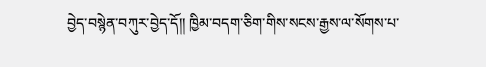བྱེད་བསྙེན་བཀུར་བྱེད་དོ།། ཁྱིམ་བདག་ཅིག་གིས་སངས་རྒྱས་ལ་སོགས་པ་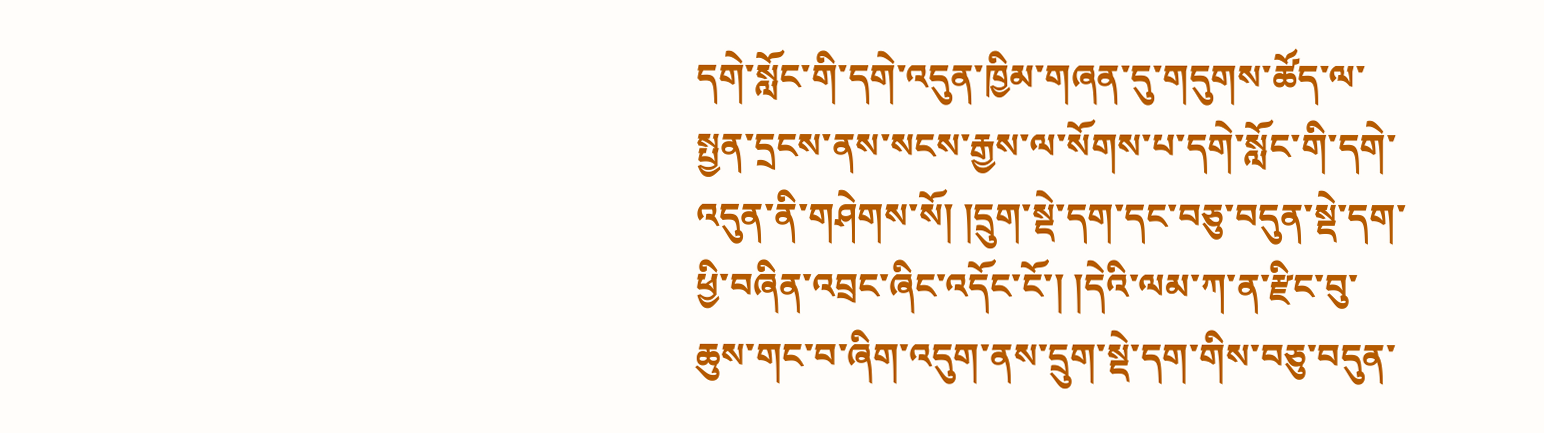དགེ་སློང་གི་དགེ་འདུན་ཁྱིམ་གཞན་དུ་གདུགས་ཚོད་ལ་སྤྱན་དྲངས་ནས་སངས་རྒྱས་ལ་སོགས་པ་དགེ་སློང་གི་དགེ་འདུན་ནི་གཤེགས་སོ། །དྲུག་སྡེ་དག་དང་བཅུ་བདུན་སྡེ་དག་ཕྱི་བཞིན་འབྲང་ཞིང་འདོང་ངོ་། །དེའི་ལམ་ཀ་ན་རྫིང་བུ་ཆུས་གང་བ་ཞིག་འདུག་ནས་དྲུག་སྡེ་དག་གིས་བཅུ་བདུན་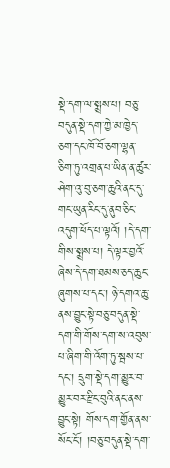སྡེ་དག་ལ་སྨྲས་པ། བཅུ་བདུན་སྡེ་དག་ཀྱེ་མ་ཁྱེད་ཅག་དང་ཁོ་བོ་ཅག་ལྷན་ཅིག་ཏུ་འགྲན་པ་ཡིན་ན་ཚུར་ཤེག་འུ་བུ་ཅག་ཆུའི་ནང་དུ་གང་ཡུན་རིང་དུ་ནུབ་ཅིང་འདུག་ཕོད་པ་ལྟའོ། །དེ་དག་གིས་སྨྲས་པ། དེ་ལྟར་བྱའོ་ཞེས་དེ་དག་ཐམས་ཅད་ཆུང་ཞུགས་པ་དང་། ཉེ་དགའ་ཆུ་ནས་བྱུང་སྟེ་བཅུ་བདུན་སྡེ་དག་གི་གོས་དག་ས་འབུས་པ་ཞིག་གི་འོག་ཏུ་སྦས་པ་དང་། དྲུག་སྡེ་དག་མྱུར་བ་མྱུར་བར་རྫིང་བུའི་ནང་ནས་བྱུང་སྟེ། གོས་དག་གྱོན་ནས་སོང་ངོ་། །བཅུ་བདུན་སྡེ་དག་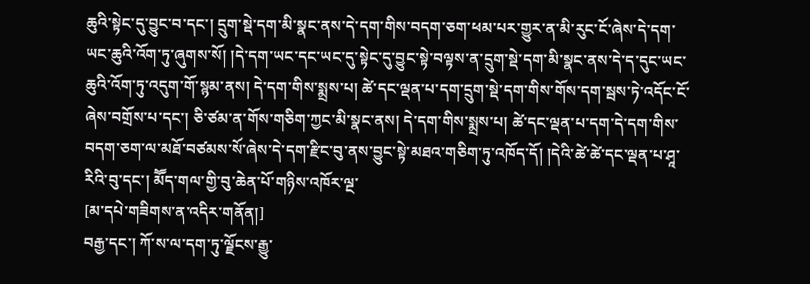ཆུའི་སྟེང་དུ་བྱུང་བ་དང་། དྲུག་སྡེ་དག་མི་སྣང་ནས་དེ་དག་གིས་བདག་ཅག་ཕམ་པར་གྱུར་ན་མི་རུང་ངོ་ཞེས་དེ་དག་ཡང་ཆུའི་འོག་ཏུ་ཞུགས་སོ། །དེ་དག་ཡང་དང་ཡང་དུ་སྟེང་དུ་བྱུང་སྟེ་བལྟས་ན་དྲུག་སྡེ་དག་མི་སྣང་ནས་དེ་ད་དུང་ཡང་ཆུའི་འོག་ཏུ་འདུག་གོ་སྙམ་ནས། དེ་དག་གིས་སྨྲས་པ། ཚེ་དང་ལྡན་པ་དག་དྲུག་སྡེ་དག་གིས་གོས་དག་སྦས་ཏེ་འདོང་ངོ་ཞེས་བགྲོས་པ་དང་། ཅི་ཙམ་ན་གོས་གཅིག་ཀྱང་མི་སྣང་ནས། དེ་དག་གིས་སྨྲས་པ། ཚེ་དང་ལྡན་པ་དག་དེ་དག་གིས་བདག་ཅག་ལ་མཐོ་བཙམས་སོ་ཞེས་དེ་དག་རྫིང་བུ་ནས་བྱུང་སྟེ་མཐའ་གཅིག་ཏུ་འཁོད་དོ། །དེའི་ཚེ་ཚེ་དང་ལྡན་པ་ཤཱ་རིའི་བུ་དང་། མཽད་གལ་གྱི་བུ་ཆེན་པོ་གཉིས་འཁོར་ལྔ་
[མ་དཔེ་གཟིགས་ན་འདིར་གནོན།]
བརྒྱ་དང་། ཀོ་ས་ལ་དག་ཏུ་ལྗོངས་རྒྱུ་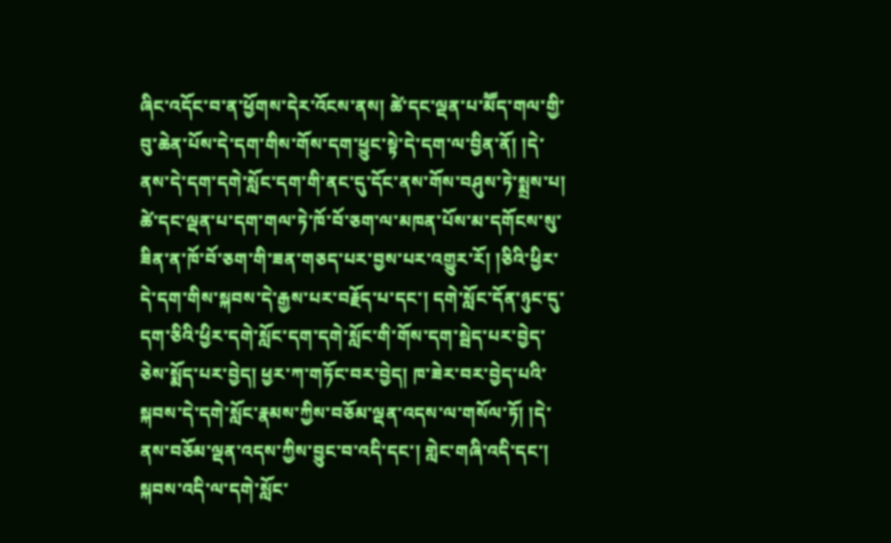ཞིང་འདོང་བ་ན་ཕྱོགས་དེར་འོངས་ནས། ཚེ་དང་ལྡན་པ་མཽད་གལ་གྱི་བུ་ཆེན་པོས་དེ་དག་གིས་གོས་དག་ཕྱུང་སྟེ་དེ་དག་ལ་བྱིན་ནོ། །དེ་ནས་དེ་དག་དགེ་སློང་དག་གི་ནང་དུ་དོང་ནས་གོས་བཤུས་ཏེ་སྨྲས་པ། ཚེ་དང་ལྡན་པ་དག་གལ་ཏེ་ཁོ་བོ་ཅག་ལ་མཁན་པོས་མ་དགོངས་སུ་ཟིན་ན་ཁོ་བོ་ཅག་གི་ཟན་གཅད་པར་བྱས་པར་འགྱུར་རོ། །ཅིའི་ཕྱིར་དེ་དག་གིས་སྐབས་དེ་རྒྱས་པར་བརྗོད་པ་དང་། དགེ་སློང་དོན་ཉུང་དུ་དག་ཅིའི་ཕྱིར་དགེ་སློང་དག་དགེ་སློང་གི་གོས་དག་སྦེད་པར་བྱེད་ཅེས་སྨོད་པར་བྱེད། ཕྱར་ཀ་གཏོང་བར་བྱེད། ཁ་ཟེར་བར་བྱེད་པའི་སྐབས་དེ་དགེ་སློང་རྣམས་ཀྱིས་བཅོམ་ལྡན་འདས་ལ་གསོལ་ཏོ། །དེ་ནས་བཅོམ་ལྡན་འདས་ཀྱིས་བྱུང་བ་འདི་དང་། གླེང་གཞི་འདི་དང་། སྐབས་འདི་ལ་དགེ་སློང་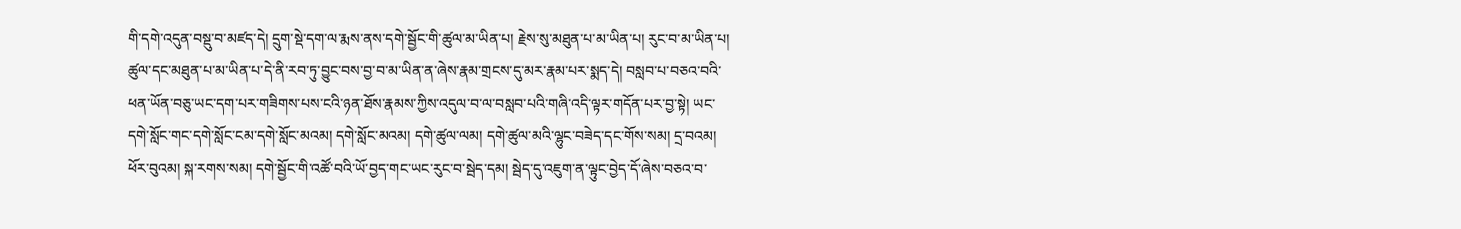གི་དགེ་འདུན་བསྡུ་བ་མཛད་དེ། དྲུག་སྡེ་དག་ལ་རྨས་ནས་དགེ་སྦྱོང་གི་ཚུལ་མ་ཡིན་པ། རྗེས་སུ་མཐུན་པ་མ་ཡིན་པ། རུང་བ་མ་ཡིན་པ། ཚུལ་དང་མཐུན་པ་མ་ཡིན་པ་དེ་ནི་རབ་ཏུ་བྱུང་བས་བྱ་བ་མ་ཡིན་ན་ཞེས་རྣམ་གྲངས་དུ་མར་རྣམ་པར་སྨད་དེ། བསླབ་པ་བཅའ་བའི་ཕན་ཡོན་བཅུ་ཡང་དག་པར་གཟིགས་པས་ངའི་ཉན་ཐོས་རྣམས་ཀྱིས་འདུལ་བ་ལ་བསླབ་པའི་གཞི་འདི་ལྟར་གདོན་པར་བྱ་སྟེ། ཡང་དགེ་སློང་གང་དགེ་སློང་ངམ་དགེ་སློང་མའམ། དགེ་སློང་མའམ། དགེ་ཚུལ་ལམ། དགེ་ཚུལ་མའི་ལྷུང་བཟེད་དང་གོས་སམ། དྲ་བའམ། ཕོར་བུའམ། སྐ་རགས་སམ། དགེ་སྦྱོང་གི་འཚོ་བའི་ཡོ་བྱད་གང་ཡང་རུང་བ་སྦེད་དམ། སྦེད་དུ་འཇུག་ན་ལྟུང་བྱེད་དོ་ཞེས་བཅའ་བ་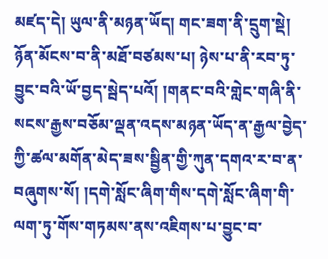མཛད་དེ། ཡུལ་ནི་མཉན་ཡོད། གང་ཟག་ནི་དྲུག་སྡེ། ཉོན་མོངས་བ་ནི་མཐོ་བཙམས་པ། ཉེས་པ་ནི་རབ་ཏུ་བྱུང་བའི་ཡོ་བྱད་སྦེད་པའོ། །གནང་བའི་གླེང་གཞི་ནི་སངས་རྒྱས་བཅོམ་ལྡན་འདས་མཉན་ཡོད་ན་རྒྱལ་བྱེད་ཀྱི་ཚལ་མགོན་མེད་ཟས་སྦྱིན་གྱི་ཀུན་དགའ་ར་བ་ན་བཞུགས་སོ། །དགེ་སློང་ཞིག་གིས་དགེ་སློང་ཞིག་གི་ལག་ཏུ་གོས་གཏམས་ནས་འཇིགས་པ་བྱུང་བ་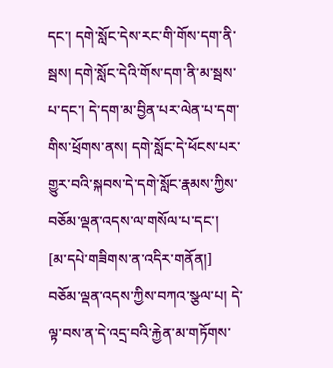དང་། དགེ་སློང་དེས་རང་གི་གོས་དག་ནི་སྦས། དགེ་སློང་དེའི་གོས་དག་ནི་མ་སྦས་པ་དང་། དེ་དག་མ་བྱིན་པར་ལེན་པ་དག་གིས་ཕྲོགས་ནས། དགེ་སློང་དེ་ཕོངས་པར་གྱུར་བའི་སྐབས་དེ་དགེ་སློང་རྣམས་ཀྱིས་བཅོམ་ལྡན་འདས་ལ་གསོལ་པ་དང་།
[མ་དཔེ་གཟིགས་ན་འདིར་གནོན།]
བཅོམ་ལྡན་འདས་ཀྱིས་བཀའ་སྩལ་པ། དེ་ལྟ་བས་ན་དེ་འདྲ་བའི་རྐྱེན་མ་གཏོགས་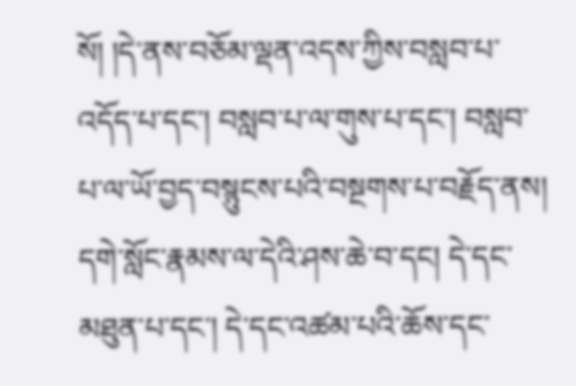སོ། །དེ་ནས་བཅོམ་ལྡན་འདས་ཀྱིས་བསླབ་པ་འདོད་པ་དང་། བསླབ་པ་ལ་གུས་པ་དང་། བསླབ་པ་ལ་ཡོ་བྱད་བསྙུངས་པའི་བསྔགས་པ་བརྗོད་ནས། དགེ་སློང་རྣམས་ལ་དེའི་ཤས་ཆེ་བ་དང། དེ་དང་མཐུན་པ་དང་། དེ་དང་འཚམ་པའི་ཆོས་དང་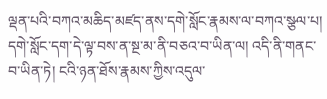ལྡན་པའི་བཀའ་མཆིད་མཛད་ནས་དགེ་སློང་རྣམས་ལ་བཀའ་སྩལ་པ། དགེ་སློང་དག་དེ་ལྟ་བས་ན་སྔ་མ་ནི་བཅའ་བ་ཡིན་ལ། འདི་ནི་གནང་བ་ཡིན་ཏེ། ངའི་ཉན་ཐོས་རྣམས་ཀྱིས་འདུལ་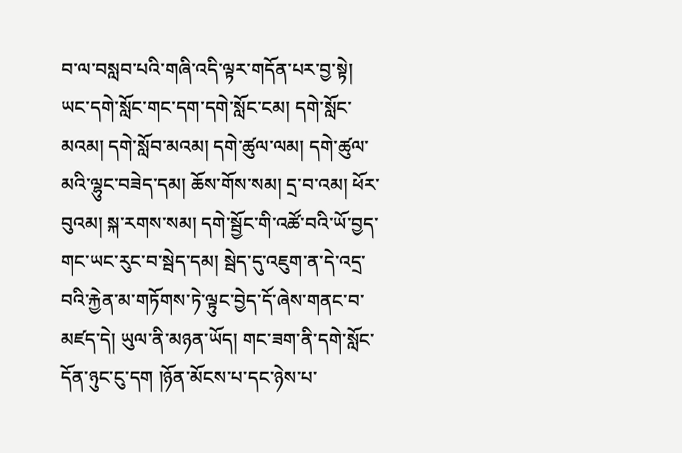བ་ལ་བསླབ་པའི་གཞི་འདི་ལྟར་གདོན་པར་བྱ་སྟེ། ཡང་དགེ་སློང་གང་དག་དགེ་སློང་ངམ། དགེ་སློང་མའམ། དགེ་སློབ་མའམ། དགེ་ཚུལ་ལམ། དགེ་ཚུལ་མའི་ལྷུང་བཟེད་དམ། ཆོས་གོས་སམ། དྲ་བ་འམ། ཕོར་བུའམ། སྐ་རགས་སམ། དགེ་སྦྱོང་གི་འཚོ་བའི་ཡོ་བྱད་གང་ཡང་རུང་བ་སྦེད་དམ། སྦེད་དུ་འཇུག་ན་དེ་འདྲ་བའི་རྐྱེན་མ་གཏོགས་ཏེ་ལྟུང་བྱེད་དོ་ཞེས་གནང་བ་མཛད་དེ། ཡུལ་ནི་མཉན་ཡོད། གང་ཟག་ནི་དགེ་སློང་དོན་ཉུང་ངུ་དག །ཉོན་མོངས་པ་དང་ཉེས་པ་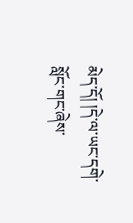མེད་དོ། །དེ་ལ་ཡང་དགེ་སློང་གང་ཞེས་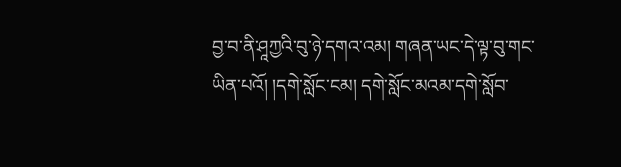བྱ་བ་ནི་ཤཱཀྱའི་བུ་ཉེ་དགའ་འམ། གཞན་ཡང་དེ་ལྟ་བུ་གང་ཡིན་པའོ། །དགེ་སློང་ངམ། དགེ་སློང་མའམ་དགེ་སློབ་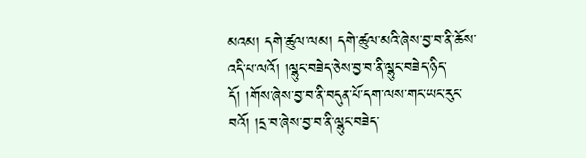མའམ། དགེ་ཚུལ་ལམ། དགེ་ཚུལ་མའི་ཞེས་བྱ་བ་ནི་ཆོས་འདི་པ་ལའོ། །ལྷུང་བཟེད་ཅེས་བྱ་བ་ནི་ལྷུང་བཟེད་ཉིད་དོ། །གོས་ཞེས་བྱ་བ་ནི་བདུན་པོ་དག་ལས་གང་ཡང་རུང་བའོ། །དྲ་བ་ཞེས་བྱ་བ་ནི་ལྷུང་བཟེད་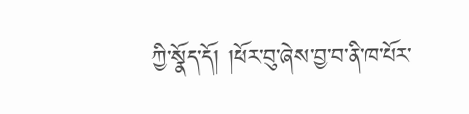ཀྱི་སྣོད་དོ། །ཕོར་བུ་ཞེས་བྱ་བ་ནི་ཁ་པོར་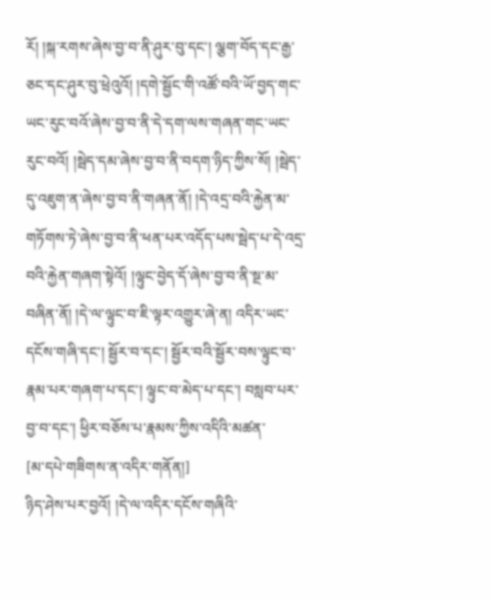རོ། །སྐ་རགས་ཞེས་བྱ་བ་ནི་ཤུར་བུ་དང་། ལྕག་བོད་དང་རྒྱ་ཅང་དང་ཤུར་བུ་ཕྲེའུའོ། །དགེ་སྦྱོང་གི་འཚོ་བའི་ཡོ་བྱད་གང་ཡང་རུང་བའོ་ཞེས་བྱ་བ་ནི་དེ་དག་ལས་གཞན་གང་ཡང་རུང་བའོ། །སྦེད་དམ་ཞེས་བྱ་བ་ནི་བདག་ཉིད་ཀྱིས་སོ། །སྦེད་དུ་འཇུག་ན་ཞེས་བྱ་བ་ནི་གཞན་ནོ། །དེ་འདྲ་བའི་རྐྱེན་མ་གཏོགས་ཏེ་ཞེས་བྱ་བ་ནི་ཕན་པར་འདོད་པས་སྦེད་པ་དེ་འདྲ་བའི་རྐྱེན་གཞག་སྟེའོ། །ལྟུང་བྱེད་དོ་ཞེས་བྱ་བ་ནི་སྔ་མ་བཞིན་ནོ། །དེ་ལ་ལྟུང་བ་ཇི་ལྟར་འགྱུར་ཞེ་ན། འདིར་ཡང་དངོས་གཞི་དང་། སྦྱོར་བ་དང་། སྦྱོར་བའི་སྦྱོར་བས་ལྟུང་བ་རྣམ་པར་གཞག་པ་དང་། ལྟུང་བ་མེད་པ་དང་། བསླབ་པར་བྱ་བ་དང་། ཕྱིར་བཅོས་པ་རྣམས་ཀྱིས་འདིའི་མཚན་
[མ་དཔེ་གཟིགས་ན་འདིར་གནོན།]
ཉིད་ཤེས་པར་བྱའོ། །དེ་ལ་འདིར་དངོས་གཞིའི་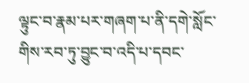ལྟུང་བ་རྣམ་པར་གཞག་པ་ནི་དགེ་སློང་གིས་རབ་ཏུ་བྱུང་བ་འདི་པ་དབང་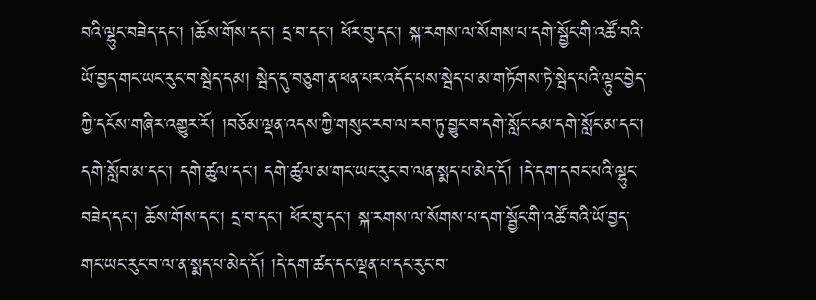བའི་ལྷུང་བཟེད་དང་། །ཆོས་གོས་དང་། དྲ་བ་དང་། ཕོར་བུ་དང་། སྐ་རགས་ལ་སོགས་པ་དགེ་སྦྱོང་གི་འཚོ་བའི་ཡོ་བྱད་གང་ཡང་རུང་བ་སྦེད་དམ། སྦེད་དུ་བཅུག་ན་ཕན་པར་འདོད་པས་སྦེད་པ་མ་གཏོགས་ཏེ་སྦེད་པའི་ལྟུང་བྱེད་ཀྱི་དངོས་གཞིར་འགྱུར་རོ། །བཅོམ་ལྡན་འདས་ཀྱི་གསུང་རབ་ལ་རབ་ཏུ་བྱུང་བ་དགེ་སློང་ངམ་དགེ་སློང་མ་དང་། དགེ་སློབ་མ་དང་། དགེ་ཚུལ་དང་། དགེ་ཚུལ་མ་གང་ཡང་རུང་བ་ལན་སྨད་པ་མེད་དོ། །དེ་དག་དབང་པའི་ལྷུང་བཟེད་དང་། ཆོས་གོས་དང་། དྲ་བ་དང་། ཕོར་བུ་དང་། སྐ་རགས་ལ་སོགས་པ་དག་སྦྱོང་གི་འཚོ་བའི་ཡོ་བྱད་གང་ཡང་རུང་བ་ལ་ན་སྨད་པ་མེད་དོ། །དེ་དག་ཚད་དང་ལྡན་པ་དང་རུང་བ་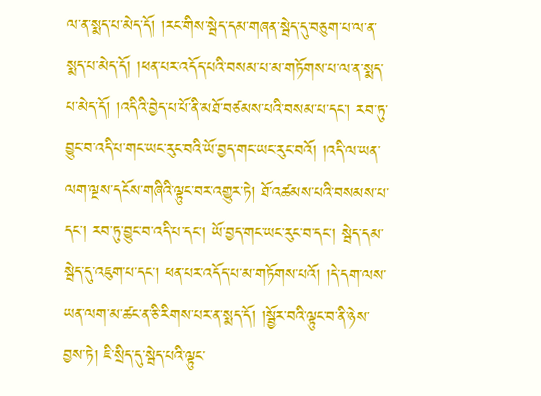ལ་ན་སྨད་པ་མེད་དོ། །རང་གིས་སྦེད་དམ་གཞན་སྦེད་དུ་བཅུག་པ་ལ་ན་སྨད་པ་མེད་དོ། །ཕན་པར་འདོད་པའི་བསམ་པ་མ་གཏོགས་པ་ལ་ན་སྨད་པ་མེད་དོ། །འདིའི་བྱེད་པ་པོ་ནི་མཐོ་བཙམས་པའི་བསམ་པ་དང་། རབ་ཏུ་བྱུང་བ་འདི་པ་གང་ཡང་རུང་བའི་ཡོ་བྱད་གང་ཡང་རུང་བའོ། །འདི་ལ་ཡན་ལག་ལྔས་དངོས་གཞིའི་ལྟུང་བར་འགྱུར་ཏེ། ཐོ་འཚམས་པའི་བསམས་པ་དང་། རབ་ཏུ་བྱུང་བ་འདི་པ་དང་། ཡོ་བྱད་གང་ཡང་རུང་བ་དང་། སྦེད་དམ་སྦེད་དུ་འཇུག་པ་དང་། ཕན་པར་འདོད་པ་མ་གཏོགས་པའོ། །དེ་དག་ལས་ཡན་ལག་མ་ཚང་ན་ཅི་རིགས་པར་ན་སྨད་དོ། །སྦྱོར་བའི་ལྟུང་བ་ནི་ཉེས་བྱས་ཏེ། ཇི་སྲིད་དུ་སྦེད་པའི་ལྟུང་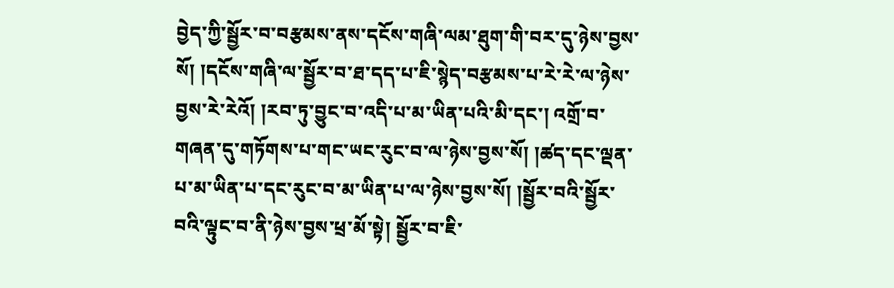བྱེད་ཀྱི་སྦྱོར་བ་བརྩམས་ནས་དངོས་གཞི་ལམ་ཐུག་གི་བར་དུ་ཉེས་བྱས་སོ། །དངོས་གཞི་ལ་སྦྱོར་བ་ཐ་དད་པ་ཇི་སྙེད་བརྩམས་པ་རེ་རེ་ལ་ཉེས་བྱས་རེ་རེའོ། །རབ་ཏུ་བྱུང་བ་འདི་པ་མ་ཡིན་པའི་མི་དང་། འགྲོ་བ་གཞན་དུ་གཏོགས་པ་གང་ཡང་རུང་བ་ལ་ཉེས་བྱས་སོ། །ཚད་དང་ལྡན་པ་མ་ཡིན་པ་དང་རུང་བ་མ་ཡིན་པ་ལ་ཉེས་བྱས་སོ། །སྦྱོར་བའི་སྦྱོར་བའི་ལྟུང་བ་ནི་ཉེས་བྱས་ཕྲ་མོ་སྟེ། སྦྱོར་བ་ཇི་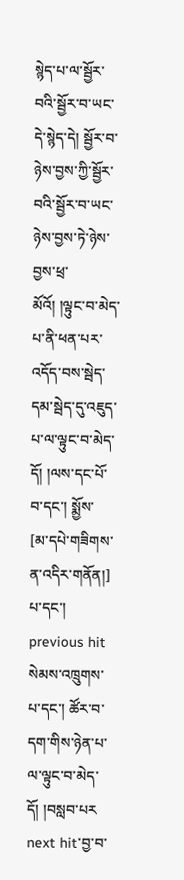སྙེད་པ་ལ་སྦྱོར་བའི་སྦྱོར་བ་ཡང་དེ་སྙེད་དེ། སྦྱོར་བ་ཉེས་བྱས་ཀྱི་སྦྱོར་བའི་སྦྱོར་བ་ཡང་ཉེས་བྱས་ཏེ་ཉེས་བྱས་ཕྲ་མོའོ། །ལྟུང་བ་མེད་པ་ནི་ཕན་པར་འདོད་བས་སྦེད་དམ་སྦེད་དུ་འཇུད་པ་ལ་ལྟུང་བ་མེད་དོ། །ལས་དང་པོ་བ་དང་། སྨྱོས་
[མ་དཔེ་གཟིགས་ན་འདིར་གནོན།]
པ་དང་། previous hit སེམས་འཁྲུགས་པ་དང་། ཚོར་བ་དག་གིས་ཉེན་པ་ལ་ལྟུང་བ་མེད་དོ། །བསླབ་པར next hit་བྱ་བ་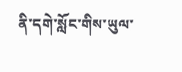ནི་དགེ་སློང་གིས་ཡུལ་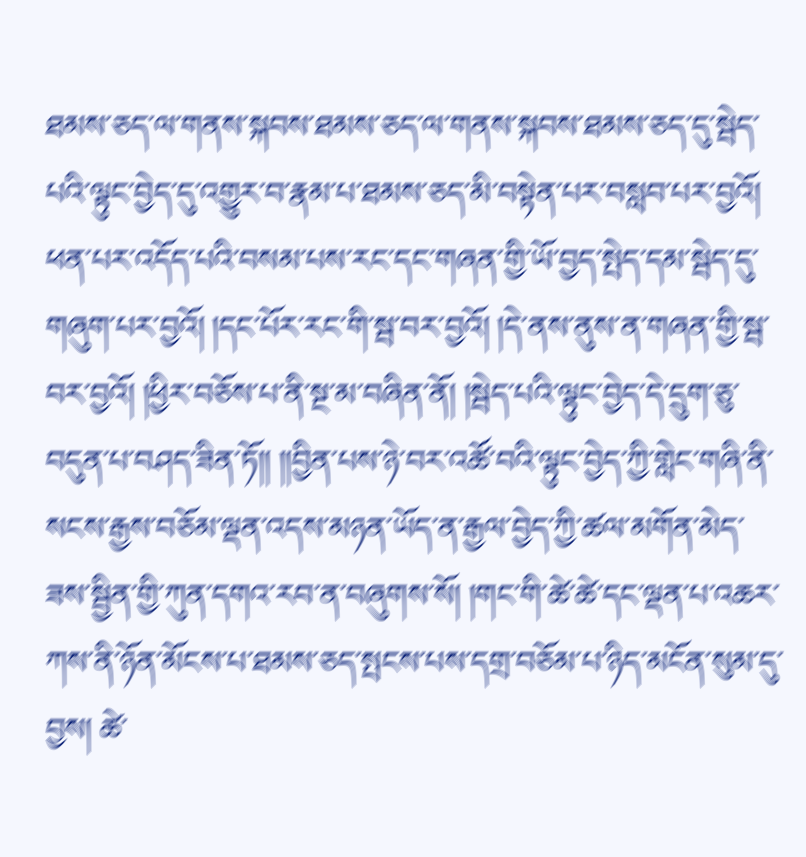ཐམས་ཅད་ལ་གནས་སྐབས་ཐམས་ཅད་ལ་གནས་སྐབས་ཐམས་ཅད་དུ་སྦེད་པའི་ལྟུང་བྱེད་དུ་འགྱུར་བ་རྣམ་པ་ཐམས་ཅད་མི་བསྟེན་པར་བསླབ་པར་བྱའོ། ཕན་པར་འདོད་པའི་བསམ་པས་རང་དང་གཞན་གྱི་ཡོ་བྱད་སྤེད་དམ་སྦེད་དུ་གཞུག་པར་བྱའོ། །དང་པོར་རང་གི་སྦ་བར་བྱའོ། །དེ་ནས་ནུས་ན་གཞན་གྱི་སྦ་བར་བྱའོ། །ཕྱིར་བཅོས་པ་ནི་སྔ་མ་བཞིན་ནོ། །སྦེད་པའི་ལྟུང་བྱེད་དེ་དྲུག་ཅུ་བདུན་པ་བཤད་ཟིན་ཏོ།། །།བྱིན་པས་ཉེ་བར་འཚོ་བའི་ལྟུང་བྱེད་ཀྱི་གླེང་གཞི་ནི་སངས་རྒྱས་བཅོམ་ལྡན་འདས་མཉན་ཡོད་ན་རྒྱལ་བྱེད་ཀྱི་ཚལ་མགོན་མེད་ཟས་སྦྱིན་གྱི་ཀུན་དགའ་རབ་ན་བཞུགས་སོ། །གང་གི་ཚེ་ཚེ་དང་ལྡན་པ་འཆར་ཀས་ནི་ཉོན་མོངས་པ་ཐམས་ཅད་སྤངས་པས་དགྲ་བཅོམ་པ་ཉིད་མངོན་སུམ་དུ་བྱས། ཚེ་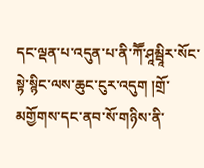དང་ལྡན་པ་འདུན་པ་ནི་ཀཽ་ཤཱམྦཱིར་སོང་སྟེ་སྙིང་ལས་ཆུང་ངུར་འདུག །གྲོ་མགྱོགས་དང་ནབ་སོ་གཉིས་ནི་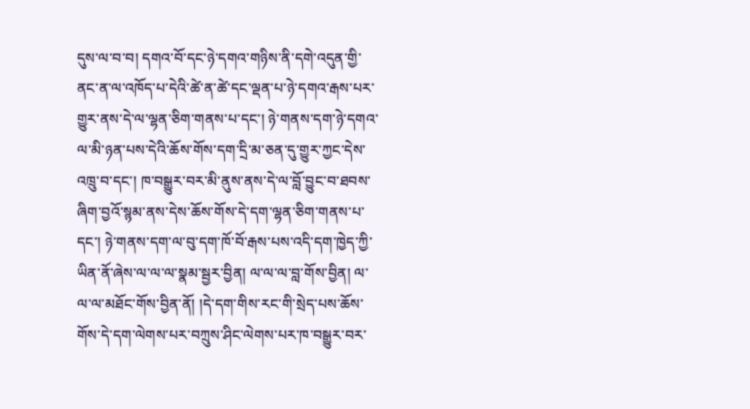དུས་ལ་བ་བ། དགའ་བོ་དང་ཉེ་དགའ་གཉིས་ནི་དགེ་འདུན་གྱི་ནང་ན་ལ་འཁོད་པ་དེའི་ཚེ་ན་ཚེ་དང་ལྡན་པ་ཉེ་དགའ་རྒས་པར་གྱུར་ནས་དེ་ལ་ལྷན་ཅིག་གནས་པ་དང་། ཉེ་གནས་དག་ཉེ་དགའ་ལ་མི་ཉན་པས་དེའི་ཆོས་གོས་དག་དྲི་མ་ཅན་དུ་གྱུར་ཀྱང་དེས་འཁྲུ་བ་དང་། ཁ་བསྒྱུར་བར་མི་ནུས་ནས་དེ་ལ་བློ་བྱུང་བ་ཐབས་ཞིག་བྱའོ་སྙམ་ནས་དེས་ཆོས་གོས་དེ་དག་ལྷན་ཅིག་གནས་པ་དང་། ཉེ་གནས་དག་ལ་བུ་དག་ཁོ་བོ་རྒས་པས་འདི་དག་ཁྱེད་ཀྱི་ཡིན་ནོ་ཞེས་ལ་ལ་ལ་སྣམ་སྦྱར་བྱིན། ལ་ལ་ལ་བླ་གོས་བྱིན། ལ་ལ་ལ་མཐོང་གོས་བྱིན་ནོ། །དེ་དག་གིས་རང་གི་སྲེད་པས་ཆོས་གོས་དེ་དག་ལེགས་པར་བཀྲུས་ཤིང་ལེགས་པར་ཁ་བསྒྱུར་བར་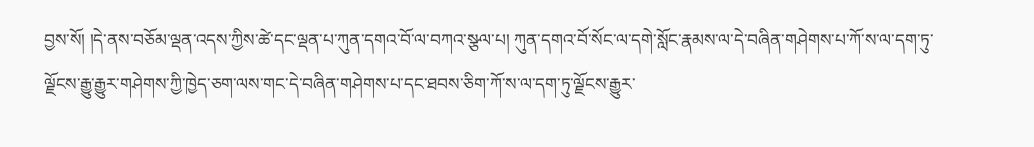བྱས་སོ། །དེ་ནས་བཅོམ་ལྡན་འདས་ཀྱིས་ཚེ་དང་ལྡན་པ་ཀུན་དགའ་བོ་ལ་བཀའ་སྩལ་པ། ཀུན་དགའ་བོ་སོང་ལ་དགེ་སློང་རྣམས་ལ་དེ་བཞིན་གཤེགས་པ་ཀོ་ས་ལ་དག་ཏུ་ལྗོངས་རྒྱུ་རྒྱུར་གཤེགས་ཀྱི་ཁྱེད་ཅག་ལས་གང་དེ་བཞིན་གཤེགས་པ་དང་ཐབས་ཅིག་ཀོ་ས་ལ་དག་ཏུ་ལྗོངས་རྒྱུར་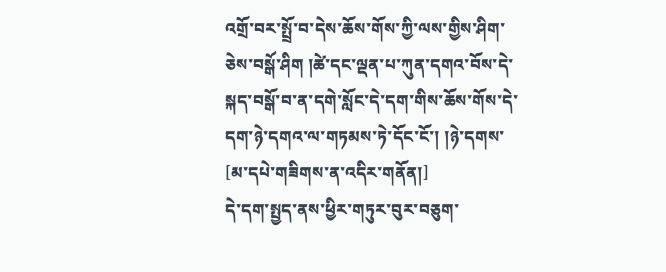འགྲོ་བར་སྤྲོ་བ་དེས་ཆོས་གོས་ཀྱི་ལས་གྱིས་ཤིག་ཅེས་བསྒོ་ཤིག །ཚེ་དང་ལྡན་པ་ཀུན་དགའ་བོས་དེ་སྐད་བསྒོ་བ་ན་དགེ་སློང་དེ་དག་གིས་ཆོས་གོས་དེ་དག་ཉེ་དགའ་ལ་གཏམས་ཏེ་དོང་ངོ་། །ཉེ་དགས་
[མ་དཔེ་གཟིགས་ན་འདིར་གནོན།]
དེ་དག་སྤྱད་ནས་ཕྱིར་གཏུར་བུར་བཅུག་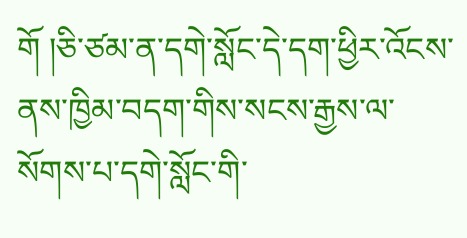གོ །ཅི་ཙམ་ན་དགེ་སློང་དེ་དག་ཕྱིར་འོངས་ནས་ཁྱིམ་བདག་གིས་སངས་རྒྱས་ལ་སོགས་པ་དགེ་སློང་གི་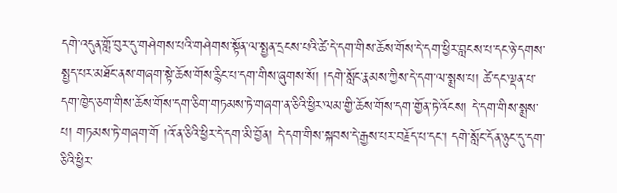དགེ་འདུན་གློ་བུར་དུ་གཤེགས་པའི་གཤེགས་སྟོན་ལ་སྤྱན་དྲངས་པའི་ཚེ་དེ་དག་གིས་ཆོས་གོས་དེ་དག་ཕྱིར་བླངས་པ་དང་ཉེ་དགས་སྤྱད་པར་མཐོང་ནས་གཞག་སྟེ་ཆོས་གོས་རྙིང་པ་དག་གིས་ཞུགས་སོ། །དགེ་སློང་རྣམས་ཀྱིས་དེ་དག་ལ་སྨྲས་པ། ཚེ་དང་ལྡན་པ་དག་ཁྱེད་ཅག་གིས་ཆོས་གོས་དག་ཅིག་གཏམས་ཏེ་གཞག་ན་ཅིའི་ཕྱིར་ལམ་གྱི་ཆོས་གོས་དག་གྱོན་ཏེ་འོངས། དེ་དག་གིས་སྨྲས་པ། གཏམས་ཏེ་གཞག་གོ །འོ་ན་ཅིའི་ཕྱིར་དེ་དག་མི་བྱོན། དེ་དག་གིས་སྐབས་དེ་རྒྱས་པར་བརྗོད་པ་དང་། དགེ་སློང་དོན་ཉུང་དུ་དག་ཅིའི་ཕྱིར་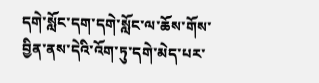དགེ་སློང་དག་དགེ་སློང་ལ་ཆོས་གོས་བྱིན་ནས་དེའི་འོག་ཏུ་དགེ་མེད་པར་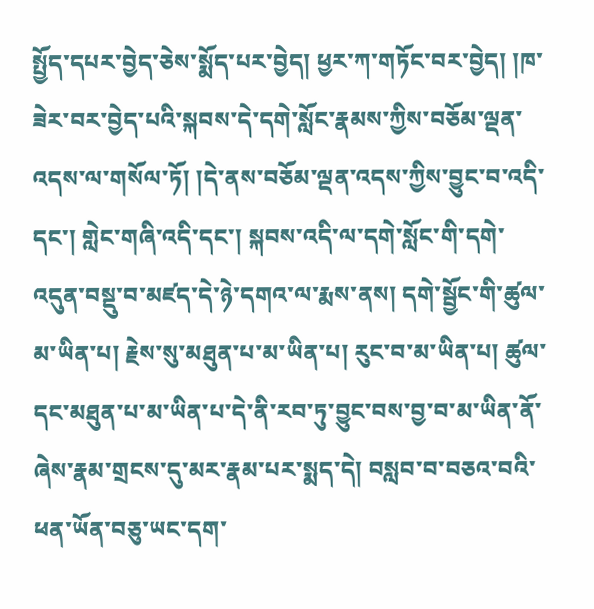སྤྱོད་དཔར་བྱེད་ཅེས་སྨོད་པར་བྱེད། ཕྱར་ཀ་གཏོང་བར་བྱེད། །ཁ་ཟེར་བར་བྱེད་པའི་སྐབས་དེ་དགེ་སློང་རྣམས་ཀྱིས་བཅོམ་ལྡན་འདས་ལ་གསོལ་ཏོ། །དེ་ནས་བཅོམ་ལྡན་འདས་ཀྱིས་བྱུང་བ་འདི་དང་། གླེང་གཞི་འདི་དང་། སྐབས་འདི་ལ་དགེ་སློང་གི་དགེ་འདུན་བསྡུ་བ་མཛད་དེ་ཉེ་དགའ་ལ་རྨས་ནས། དགེ་སྦྱོང་གི་ཚུལ་མ་ཡིན་པ། རྗེས་སུ་མཐུན་པ་མ་ཡིན་པ། རུང་བ་མ་ཡིན་པ། ཚུལ་དང་མཐུན་པ་མ་ཡིན་པ་དེ་ནི་རབ་ཏུ་བྱུང་བས་བྱ་བ་མ་ཡིན་ནོ་ཞེས་རྣམ་གྲངས་དུ་མར་རྣམ་པར་སྨད་དེ། བསླབ་བ་བཅའ་བའི་ཕན་ཡོན་བཅུ་ཡང་དག་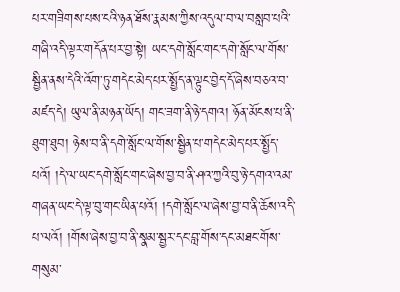པར་གཟིགས་པས་ངའི་ཉན་ཐོས་རྣམས་ཀྱིས་འདུལ་བ་ལ་བསླབ་པའི་གཞི་འདི་ལྟར་གདོན་པར་བྱ་སྟེ། ཡང་དགེ་སློང་གང་དགེ་སློང་ལ་གོས་སྦྱིན་ནས་དེའི་འོག་ཏུ་གདེང་མེད་པར་སྤྱོད་ན་ལྟུང་བྱེད་དོ་ཞེས་བཅའ་བ་མཛད་དེ། ཡུལ་ནི་མཉན་ཡོད། གང་ཟག་ནི་ཉེ་དགའ། ཉོན་མོངས་པ་ནི་ཐུག་ཐུབ། ཉེས་བ་ནི་དགེ་སློང་ལ་གོས་སྦྱིན་པ་གདེང་མེད་པར་སྤྱོད་པའོ། །དེ་ལ་ཡང་དགེ་སློང་གང་ཞེས་བྱ་བ་ནི་ཤའ་ཀྱའི་བུ་ཉེ་དགའ་འམ་གཞན་ཡང་དེ་ལྟ་བུ་གང་ཡིན་པའོ། །དགེ་སློང་ལ་ཞེས་བྱ་བ་ནི་ཆོས་འདི་པ་ལའོ། །གོས་ཞེས་བྱ་བ་ནི་སྣམ་སྦྱར་དང་བླ་གོས་དང་མཐང་གོས་གསུམ་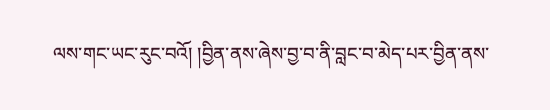ལས་གང་ཡང་རུང་བའོ། །བྱིན་ནས་ཞེས་བྱ་བ་ནི་བླང་བ་མེད་པར་བྱིན་ནས་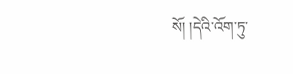སོ། །དེའི་འོག་ཏུ་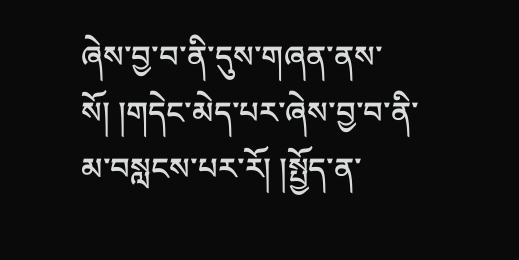ཞེས་བྱ་བ་ནི་དུས་གཞན་ནས་སོ། །གདེང་མེད་པར་ཞེས་བྱ་བ་ནི་མ་བསླངས་པར་རོ། །སྤྱོད་ན་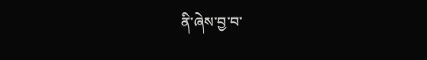ནི་ཞེས་བྱ་བ་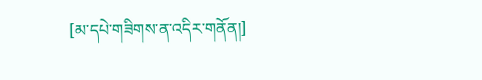[མ་དཔེ་གཟིགས་ན་འདིར་གནོན།]